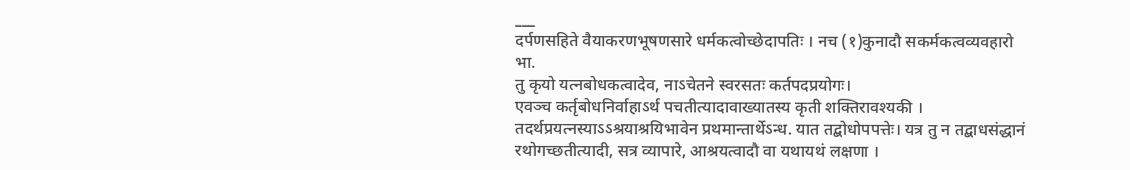___
दर्पणसहिते वैयाकरणभूषणसारे धर्मकत्वोच्छेदापतिः । नच (१)कुनादौ सकर्मकत्वव्यवहारो भा.
तु कृयो यत्नबोधकत्वादेव, नाऽचेतने स्वरसतः कर्तपदप्रयोगः।
एवञ्च कर्तृबोधनिर्वाहाऽर्थ पचतीत्यादावाख्यातस्य कृती शक्तिरावश्यकी । तदर्थप्रयत्नस्याऽऽश्रयाश्रयिभावेन प्रथमान्तार्थेऽन्ध. यात तद्बोधोपपत्तेः। यत्र तु न तद्बाधसंद्धानं रथोगच्छतीत्यादी, सत्र व्यापारे, आश्रयत्वादौ वा यथायथं लक्षणा ।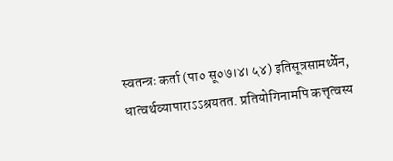स्वतन्त्रः कर्ता (पा० सू०७।४। ५४) इतिसूत्रसामर्थ्येन, धात्वर्थव्यापाराऽऽश्रयतत. प्रतियोगिनामपि कत्तृत्वस्य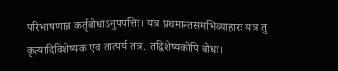परिभाषणान्न कर्तृबोधाऽनुपपत्तिः। यत्र प्रथमान्तसमभिव्याहारः यत्र तु कृत्यादिविशेष्यक एव तात्पर्य तत्र. तद्विशेष्यकोपि बोधः।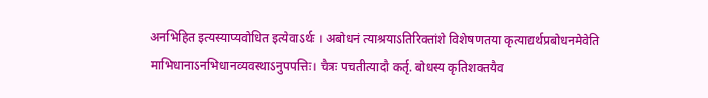अनभिहित इत्यस्याप्यवोधित इत्येवाऽर्थः । अबोधनं त्याश्रयाऽतिरिक्तांशे विशेषणतया कृत्याद्यर्थप्रबोधनमेवेति माभिधानाऽनभिधानव्यवस्थाऽनुपपत्तिः। चैत्रः पचतीत्यादौ कर्तृ. बोधस्य कृतिशक्तयैव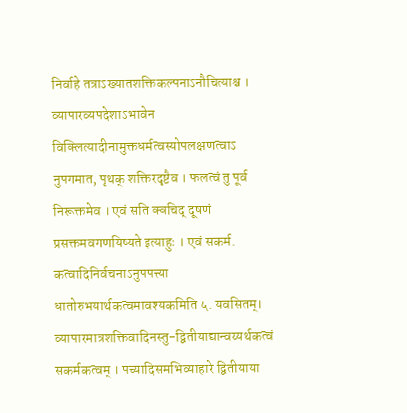निर्वाहे तत्राऽख्यातशक्तिकल्पनाऽनौचित्याश्च । व्यापारव्यपदेशाऽभावेन विक्लित्यादीनामुक्तधर्मत्वस्योपलक्षणत्वाऽ नुपगमात, पृथक् शक्तिरदृष्टैव । फलत्वं तु पूर्व निरूक्तमेव । एवं सति क्वचिद् दूषणं प्रसक्तमवगणयिष्यते इत्याहुः । एवं सकर्म. कत्वादिनिर्वचनाऽनुपपत्त्या धातोरुभयार्थकत्वमावश्यकमिति ५. यवसितम्।
व्यापारमात्रशक्तिवादिनस्तु-द्वितीयाद्यान्वय्यर्थकत्वं सकर्मकत्वम् । पच्यादिसमभिव्याहारे द्वितीयाया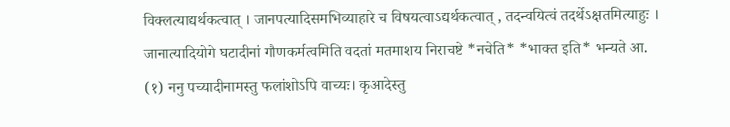विक्लत्याद्यर्थकत्वात् । जानपत्यादिसमभिव्याहारे च विषयत्वाऽद्यर्थकत्वात् , तदन्वयित्वं तदर्थेऽक्षतमित्याहुः । जानात्यादियोगे घटादीनां गौणकर्मत्वमिति वदतां मतमाशय निराचष्टे *नचेति* *भाक्त इति* भन्यते आ.
(१) ननु पच्यादीनामस्तु फलांशोऽपि वाच्यः। कृआदेस्तु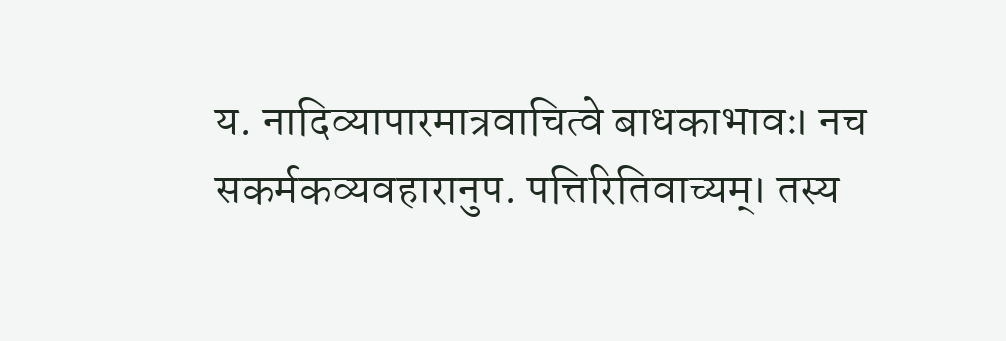य. नादिव्यापारमात्रवाचित्वे बाधकाभावः। नच सकर्मकव्यवहारानुप. पत्तिरितिवाच्यम्। तस्य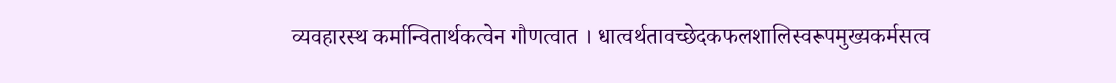व्यवहारस्थ कर्मान्वितार्थकत्वेन गौणत्वात । धात्वर्थतावच्छेदकफलशालिस्वरूपमुख्यकर्मसत्व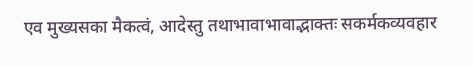एव मुख्यसका मैकत्वं, आदेस्तु तथाभावाभावाद्भाक्तः सकर्मकव्यवहार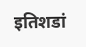इतिशडां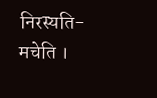निरस्यति-मचेति ।